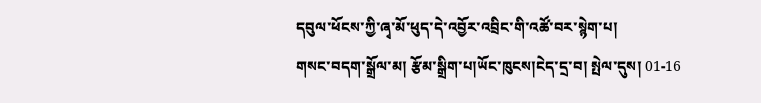དབུལ་ཕོངས་ཀྱི་ཞྭ་མོ་ཕུད་དེ་འབྱོར་འབྲིང་གི་འཚོ་བར་སྙེག་པ།
གསང་བདག་སྒྲོལ་མ། རྩོམ་སྒྲིག་པ།ཡོང་ཁུངས།ངེད་དྲ་བ། སྤེལ་དུས། 01-16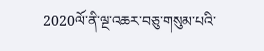2020ལོ་ནི་ལྔ་འཆར་བཅུ་གསུམ་པའི་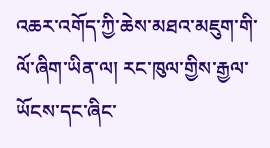འཆར་འགོད་ཀྱི་ཆེས་མཐའ་མཇུག་གི་ལོ་ཞིག་ཡིན་ལ། རང་ཁུལ་གྱིས་རྒྱལ་ཡོངས་དང་ཞིང་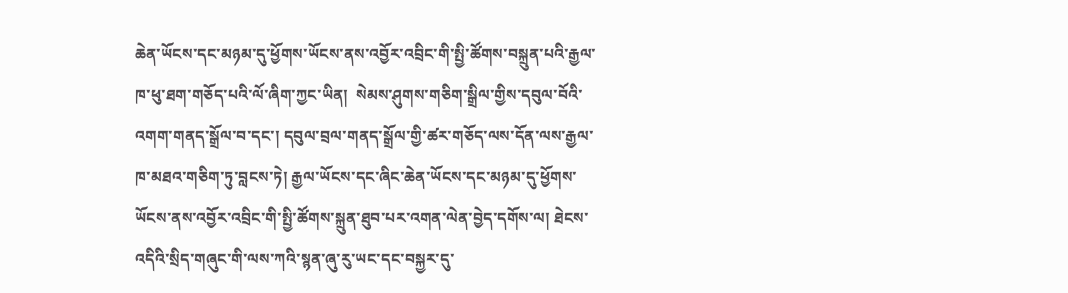ཆེན་ཡོངས་དང་མཉམ་དུ་ཕྱོགས་ཡོངས་ནས་འབྱོར་འབྲིང་གི་སྤྱི་ཚོགས་བསྐྲུན་པའི་རྒྱལ་ཁ་ཕུ་ཐག་གཅོད་པའི་ལོ་ཞིག་ཀྱང་ཡིན།  སེམས་ཤུགས་གཅིག་སྒྲིལ་གྱིས་དབུལ་བོའི་འགག་གནད་སྒྲོལ་བ་དང་། དབུལ་བྲལ་གནད་སྒྲོལ་གྱི་ཚར་གཅོད་ལས་དོན་ལས་རྒྱལ་ཁ་མཐའ་གཅིག་ཏུ་བླངས་ཏེ། རྒྱལ་ཡོངས་དང་ཞིང་ཆེན་ཡོངས་དང་མཉམ་དུ་ཕྱོགས་ཡོངས་ནས་འབྱོར་འབྲིང་གི་སྤྱི་ཚོགས་སྐྲུན་ཐུབ་པར་འགན་ལེན་བྱེད་དགོས་ལ། ཐེངས་འདིའི་སྲིད་གཞུང་གི་ལས་ཀའི་སྙན་ཞུ་རུ་ཡང་དང་བསྐྱར་དུ་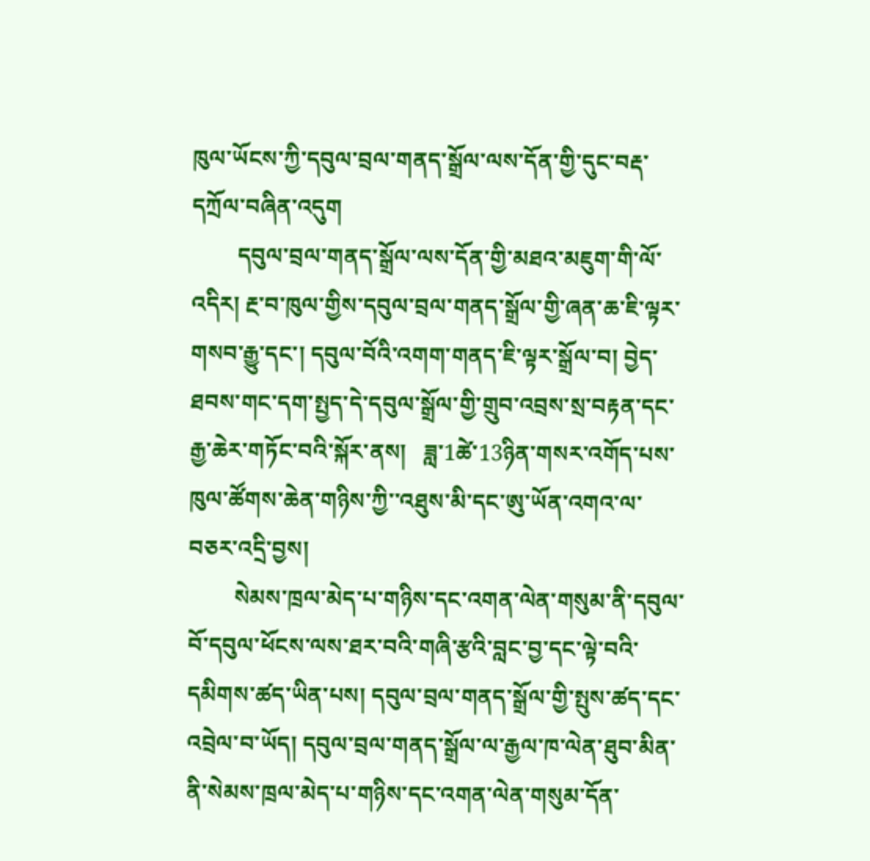ཁུལ་ཡོངས་ཀྱི་དབུལ་བྲལ་གནད་སྒྲོལ་ལས་དོན་གྱི་དུང་བརྡ་དཀྲོལ་བཞིན་འདུག
        དབུལ་བྲལ་གནད་སྒྲོལ་ལས་དོན་གྱི་མཐའ་མཇུག་གི་ལོ་འདིར། རྔ་བ་ཁུལ་གྱིས་དབུལ་བྲལ་གནད་སྒྲོལ་གྱི་ཞན་ཆ་ཇི་ལྟར་གསབ་རྒྱུ་དང་། དབུལ་བོའི་འགག་གནད་ཇི་ལྟར་སྒྲོལ་བ། བྱེད་ཐབས་གང་དག་སྤྱད་དེ་དབུལ་སྒྲོལ་གྱི་གྲུབ་འབྲས་སྲ་བརྟན་དང་རྒྱ་ཆེར་གཏོང་བའི་སྐོར་ནས།   ཟླ་1ཚེ་13ཉིན་གསར་འགོད་པས་ཁུལ་ཚོགས་ཆེན་གཉིས་ཀྱི་་འཐུས་མི་དང་ཨུ་ཡོན་འགའ་ལ་བཅར་འདྲི་བྱས།
        སེམས་ཁྲལ་མེད་པ་གཉིས་དང་འགན་ལེན་གསུམ་ནི་དབུལ་བོ་དབུལ་ཕོངས་ལས་ཐར་བའི་གཞི་རྩའི་བླང་བྱ་དང་ལྟེ་བའི་དམིགས་ཚད་ཡིན་པས། དབུལ་བྲལ་གནད་སྒྲོལ་གྱི་སྤུས་ཚད་དང་འབྲེལ་བ་ཡོད། དབུལ་བྲལ་གནད་སྒྲོལ་ལ་རྒྱལ་ཁ་ལེན་ཐུབ་མིན་ནི་སེམས་ཁྲལ་མེད་པ་གཉིས་དང་འགན་ལེན་གསུམ་དོན་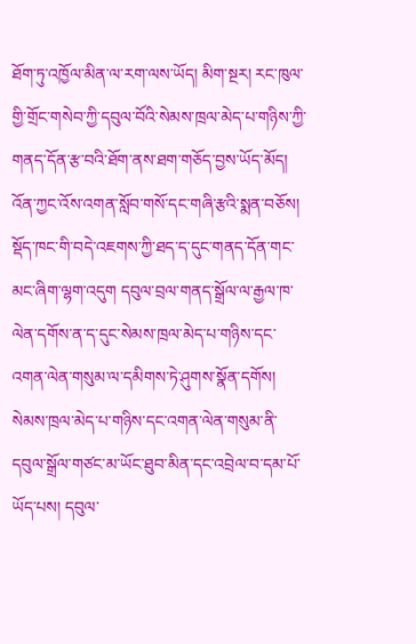ཐོག་ཏུ་འཁྱོལ་མིན་ལ་རག་ལས་ཡོད། མིག་སྔར། རང་ཁུལ་གྱི་གྲོང་གསེབ་ཀྱི་དབུལ་བོའི་སེམས་ཁྲལ་མེད་པ་གཉིས་ཀྱི་གནད་དོན་རྩ་བའི་ཐོག་ནས་ཐག་གཅོད་བྱས་ཡོད་མོད། འོན་ཀྱང་འོས་འགན་སློབ་གསོ་དང་གཞི་རྩའི་སྨན་བཅོས། སྡོད་ཁང་གི་བདེ་འཇགས་ཀྱི་ཐད་ད་དུང་གནད་དོན་གང་མང་ཞིག་ལྷག་འདུག དབུལ་བྲལ་གནད་སྒྲོལ་ལ་རྒྱལ་ཁ་ལེན་དགོས་ན་ད་དུང་སེམས་ཁྲལ་མེད་པ་གཉིས་དང་འགན་ལེན་གསུམ་ལ་དམིགས་ཏེ་ཤུགས་སྣོན་དགོས། སེམས་ཁྲལ་མེད་པ་གཉིས་དང་འགན་ལེན་གསུམ་ནི་དབུལ་སྒྲོལ་གཙང་མ་ཡོང་ཐུབ་མིན་དང་འབྲེལ་བ་དམ་པོ་ཡོད་པས། དབུལ་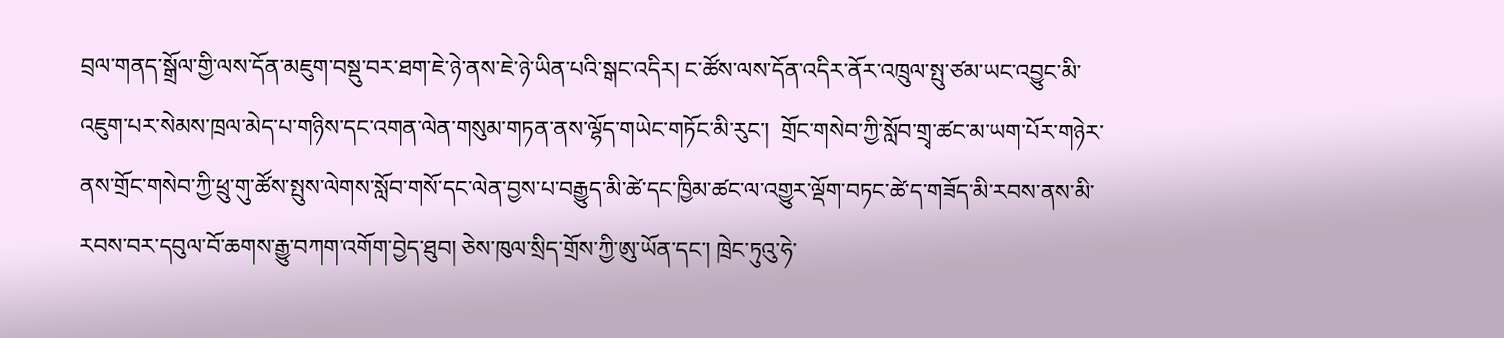བྲལ་གནད་སྒྲོལ་གྱི་ལས་དོན་མཇུག་བསྡུ་བར་ཐག་ཇེ་ཉེ་ནས་ཇེ་ཉེ་ཡིན་པའི་སྒང་འདིར། ང་ཚོས་ལས་དོན་འདིར་ནོར་འཁྲུལ་སྤུ་ཙམ་ཡང་འབྱུང་མི་འཇུག་པར་སེམས་ཁྲལ་མེད་པ་གཉིས་དང་འགན་ལེན་གསུམ་གཏན་ནས་ལྷོད་གཡེང་གཏོང་མི་རུང་།  གྲོང་གསེབ་ཀྱི་སློབ་གྲྭ་ཚང་མ་ཡག་པོར་གཉེར་ནས་གྲོང་གསེབ་ཀྱི་ཕྲུ་གུ་ཚོས་སྤུས་ལེགས་སློབ་གསོ་དང་ལེན་བྱས་པ་བརྒྱུད་མི་ཚེ་དང་ཁྱིམ་ཚང་ལ་འགྱུར་ལྡོག་བཏང་ཚེ་ད་གཟོད་མི་རབས་ནས་མི་རབས་བར་དབུལ་བོ་ཆགས་རྒྱུ་བཀག་འགོག་བྱེད་ཐུབ། ཅེས་ཁུལ་སྲིད་གྲོས་ཀྱི་ཨུ་ཡོན་དང་། ཁྲེང་ཏུའུ་ཧེ་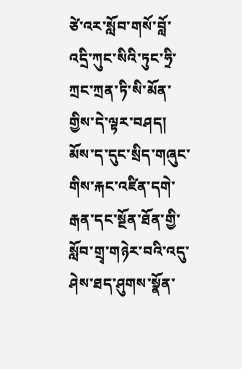ཙེ་འར་སློབ་གསོ་བློ་འདྲི་ཀུང་སིའི་ཏུང་ཧྲི་ཀྲང་ཀྲན་ཏི་སི་མོན་གྱིས་དེ་ལྟར་བཤད། མོས་ད་དུང་སྲིད་གཞུང་གིས་རྐང་འཛིན་དགེ་རྒན་དང་སྔོན་ཐོན་གྱི་སློབ་གྲྭ་གཉེར་བའི་འདུ་ཤེས་ཐད་ཤུགས་སྣོན་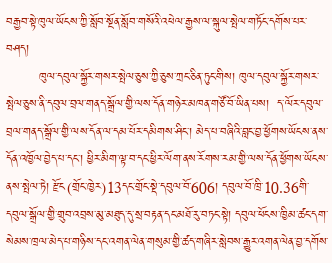བརྒྱབ་སྟེ་ཁུལ་ཡོངས་ཀྱི་སློབ་སྔོན་སློབ་གསོའི་འཕེལ་རྒྱས་ལ་སྐུལ་སྤེལ་གཏོང་དགོས་པར་བཤད།
        ཁུལ་དབུལ་སྐྱོར་གསར་སྤེལ་ཅུས་ཀྱི་ཅུས་ཀྲང་ཅིན་ཏུང་གིས། ཁུལ་དབུལ་སྐྱོར་གསར་སྤེལ་ཅུས་ནི་དབུལ་བྲལ་གནད་སྒྲོལ་གྱི་ལས་དོན་གཉེར་མཁན་གཙོ་བོ་ཡིན་པས།  ད་ལོར་དབུལ་བྲལ་གནད་སྒྲོལ་གྱི་ལས་དོན་ལ་དམ་པོར་དམིགས་ཤིང་། མེད་པ་བཞིའི་བླང་བྱ་ཕྱོགས་ཡོངས་ནས་དོན་འཁྱོལ་བྱེད་པ་དང་། ཕྱིར་མིག་ལྟ་བ་དང་ཕྱིར་ལོག་ནས་རོགས་རམ་གྱི་ལས་དོན་ཕྱོགས་ཡོངས་ནས་སྤེལ་ཏེ། རྫོང(གྲོང་ཁྱེར)13དང་གྲོང་སྡེ་དབུལ་བོ་606། དབུལ་བོ་ཁྲི་10.36གི་དབུལ་སྒྲོལ་གྱི་གྲུབ་འབྲས་མུ་མཐུད་དུ་སྲ་བརྟན་དང་མཐོ་རུ་བཏང་སྟེ། དབུལ་ཕོངས་ཁྱིམ་ཚང་དག་སེམས་ཁྲལ་མེད་པ་གཉིས་དང་འགན་ལེན་གསུམ་གྱི་ཚད་གཞིར་སླེབས་རྒྱུར་འགན་ལེན་བྱ་དགོས་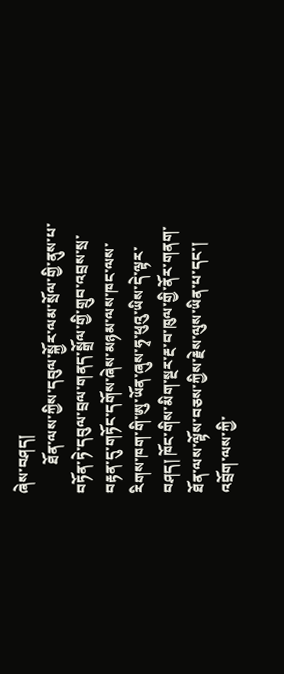ཞེས་བཤད།
        ཐོན་ལས་ཀྱིས་དབུལ་སྐྱོར་ལམ་སྲོལ་གྱི་ནུས་པ་བཏོན་ཏེ་དབུལ་བྲལ་གནད་སྒྲོལ་གྱི་གྲུབ་འབྲས་སྲ་བརྟན་དུ་གཏོང་དགོས་ཞེས་མཉམ་ལས་ཁང་ལས་རིགས་ཁག་གི་ཨུ་ཡོན་ཞུས་ཧྭ་ཕུའུ་ཡིས་དེ་ལྟར་བཤད། ཁོང་གིས་མིག་སྔར་རྔ་བ་ཁུལ་གྱི་ནོར་གནག་ཐོན་ལས་ལྟོས་བཅས་ཀྱིས་རྗེས་ལུས་ཡིན་པ་དང་། འབྲོག་ལས་ཀྱི་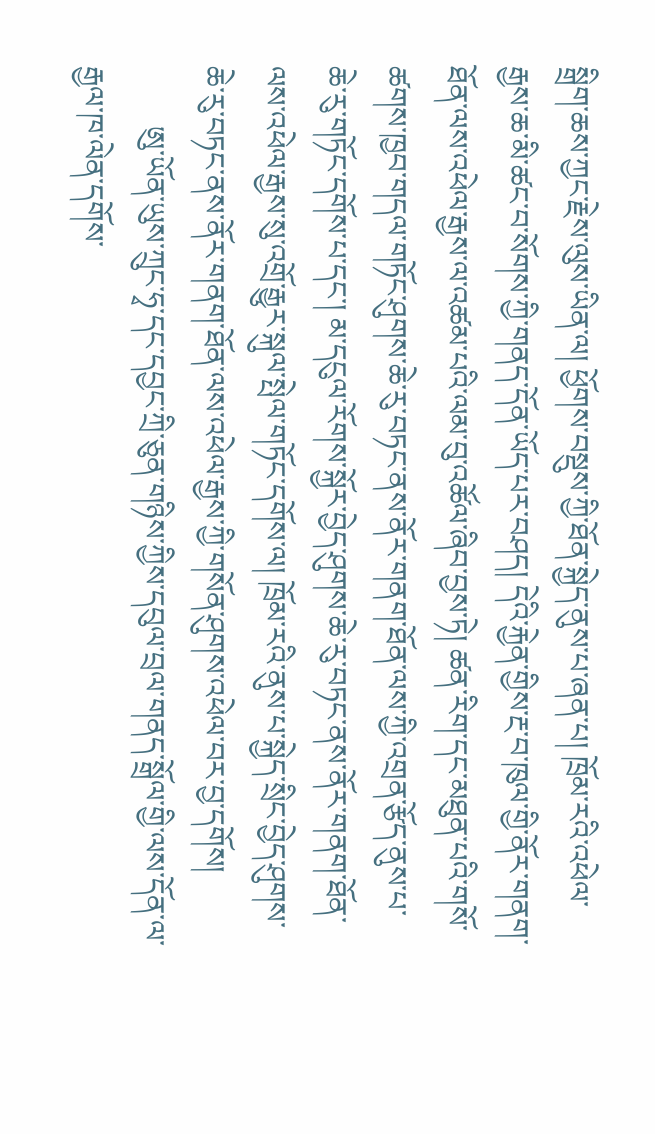སྒྲིག་ཆས་ཀྱང་རྗེས་ལུས་ཡིན་ལ། ཕྱོགས་བསྡུས་ཀྱི་ཐོན་སྐྱེད་ནུས་པ་ཞན་པ། ཁྲོམ་རའི་འཕེལ་རྒྱས་ཆ་མི་ཚང་བ་སོགས་ཀྱི་གནད་དོན་ཡོད་པར་བཤད། དེའི་རྐྱེན་གྱིས་རྔ་བ་ཁུལ་གྱི་ནོར་གནག་ཐོན་ལས་འཕེལ་རྒྱས་ལ་འཚམ་པའི་ལམ་བུ་འཚོལ་ཞིབ་བྱས་ཏེ། ཚན་རིག་དང་མཐུན་པའི་གསོ་ཚགས་ཁྱབ་གདལ་གཏོང་ཤུགས་ཆེ་རུ་བཏང་ནས་ནོར་གནག་ཐོན་ལས་ཀྱི་འགྲན་རྩོད་ནུས་པ་ཆེ་རུ་གཏོང་དགོས་པ་དང་། མ་དངུལ་རོགས་སྐྱོར་བྱེད་ཤུགས་ཆེ་རུ་བཏང་ནས་ནོར་གནག་ཐོན་ལས་འཕེལ་རྒྱས་སུ་འགྲོ་རྒྱུར་སྐུལ་སྤེལ་གཏོང་དགོས་ལ། ཁྲོམ་རའི་ནུས་པ་སྐྱེད་སྲིང་བྱེད་ཤུགས་ཆེ་རུ་བཏང་ནས་ནོར་གནག་ཐོན་ལས་འཕེལ་རྒྱས་ཀྱི་གསོན་ཤུགས་འཕེལ་བར་བྱ་དགོས།
        ཨུ་ཡོན་ཡུས་ཀྲུང་ཧྭ་དང་དབྱང་ཀྲི་ཅུན་གཉིས་ཀྱིས་དབུལ་བྲལ་གནད་སྒྲོལ་གྱི་ལས་དོན་ལ་རྒྱལ་ཁ་ལེན་དགོས་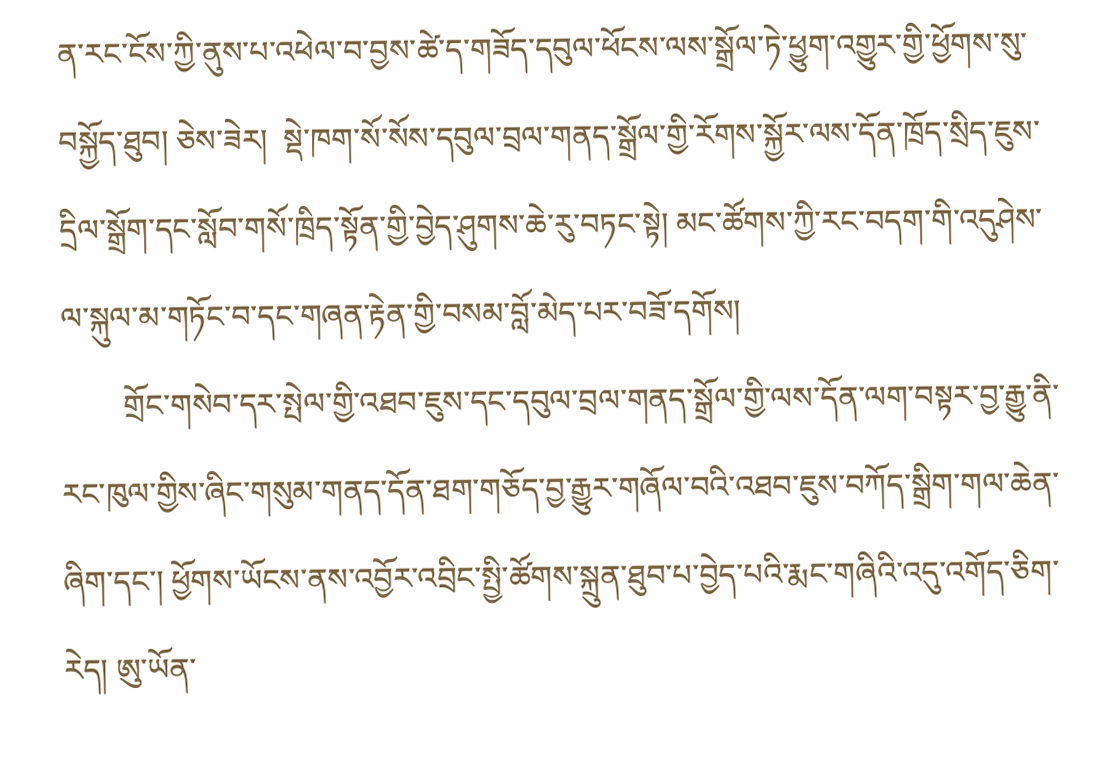ན་རང་ངོས་ཀྱི་ནུས་པ་འཕེལ་བ་བྱས་ཚེ་ད་གཟོད་དབུལ་ཕོངས་ལས་སྒྲོལ་ཏེ་ཕྱུག་འགྱུར་གྱི་ཕྱོགས་སུ་བསྐྱོད་ཐུབ། ཅེས་ཟེར།  སྡེ་ཁག་སོ་སོས་དབུལ་བྲལ་གནད་སྒྲོལ་གྱི་རོགས་སྐྱོར་ལས་དོན་ཁྲོད་སྲིད་ཇུས་དྲིལ་སྒྲོག་དང་སློབ་གསོ་ཁྲིད་སྟོན་གྱི་བྱེད་ཤུགས་ཆེ་རུ་བཏང་སྟེ། མང་ཚོགས་ཀྱི་རང་བདག་གི་འདུཤེས་ལ་སྐུལ་མ་གཏོང་བ་དང་གཞན་རྟེན་གྱི་བསམ་བློ་མེད་པར་བཟོ་དགོས།
        གྲོང་གསེབ་དར་སྤེལ་གྱི་འཐབ་ཇུས་དང་དབུལ་བྲལ་གནད་སྒྲོལ་གྱི་ལས་དོན་ལག་བསྟར་བྱ་རྒྱུ་ནི་རང་ཁུལ་གྱིས་ཞིང་གསུམ་གནད་དོན་ཐག་གཅོད་བྱ་རྒྱུར་གཞོལ་བའི་འཐབ་ཇུས་བཀོད་སྒྲིག་གལ་ཆེན་ཞིག་དང་། ཕྱོགས་ཡོངས་ནས་འབྱོར་འབྲིང་སྤྱི་ཚོགས་སྐྲུན་ཐུབ་པ་བྱེད་པའི་རྨང་གཞིའི་འདུ་འགོད་ཅིག་རེད། ཨུ་ཡོན་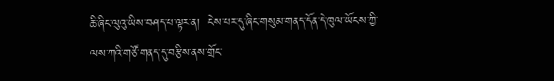ཆི་ཞིང་ལུའུ་ཡིས་བཤད་པ་ལྟར་ན།  ངེས་པར་དུ་ཞིང་གསུམ་གནད་དོན་དེ་ཁུལ་ཡོངས་ཀྱི་ལས་ཀའི་གཙོ་གནད་དུ་བརྩིས་ནས་གྲོང་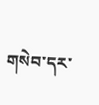གསེབ་དར་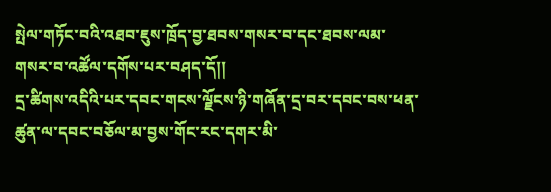སྤེལ་གཏོང་བའི་འཐབ་ཇུས་ཁྲོད་བྱ་ཐབས་གསར་བ་དང་ཐབས་ལམ་གསར་བ་འཚོལ་དགོས་པར་བཤད་དོ།།
དྲ་ཚིགས་འདིའི་པར་དབང་གངས་ལྗོངས་ཉི་གཞོན་དྲ་བར་དབང་བས་ཕན་ཚུན་ལ་དབང་བཅོལ་མ་བྱས་གོང་རང་དགར་མི་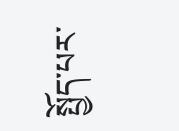སྤྱོད་པར་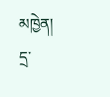མཁྱེན།
དྲ་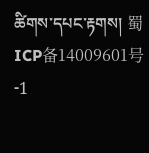ཚིགས་དཔང་རྟགས། 蜀ICP备14009601号-1